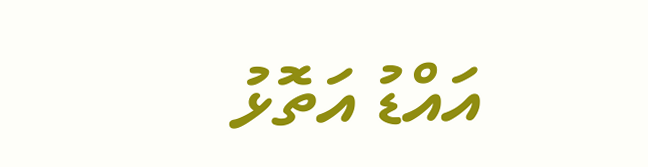އައްޑު އަތޮޅު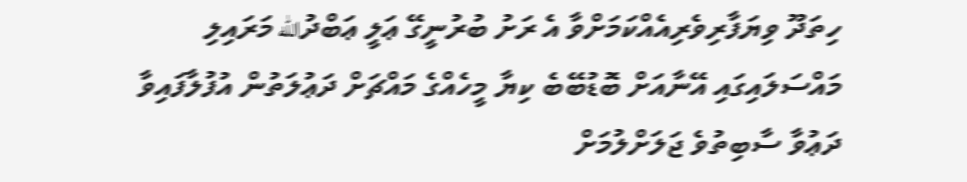ހިތަދޫ ވިޔަފާރިވެރިއެއްކަމަށްވާ އެ ރަށު ބުރުނީގޭ ޢަލީ ޢަބްދުالله މަރައިލި މައްސަލައިގައި އޭނާއަށް ބޮޑުބޭބެ ކިޔާ މީހެއްގެ މައްޗަށް ދަޢުލަތުން އުފުލާފައިވާ ދަޢުވާ ސާބިތުވެ ޖަލަށްލުމަށް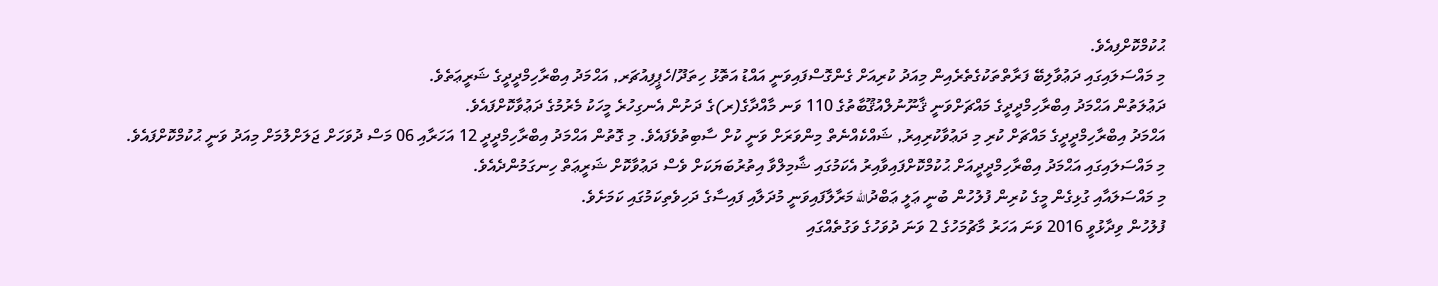ޙުކުމްކޮށްފިއެވެ.
މި މައްސަލައިގައި ދަޢުވާލިބޭ ފަރާތްތަކުގެތެރެއިން މިއަދު ކުރިއަށް ގެންގޮސްފައިވަނީ އައްޑު އަތޮޅު ހިތަދޫ/ހެޕީފިއުޗަރ, އަޙްމަދު އިބްރާހިމްދީދީގެ ޝަރީޢަތެވެ.
ދަޢުލަތުން އަޙްމަދު އިބްރާހިމްދީދީގެ މައްޗަށްވަނީ ޤާނޫނުލްއުޤޫބާތުގެ 110 ވަނ މާއްދާގެ(ރ)ގެ ދަށުން އެނގިހުރެ މީހަކު މެރުމުގެ ދަޢުވާކޮށްފައެވެ.
އަޙްމަދު އިބްރާހިމްދީދީގެ މައްޗަށް ކުރި މި ދަޢުވާކުރިއިރު, ޝައްކެއްނެތް މިންވަރަށް ވަނީ ކުށް ސާބިތުވެފައެވެ. މި ގޮތުން އަޙްމަދު އިބްރާހިމްދީދީ 12 އަހަރާއި 06 މަސް ދުވަހަށް ޖަލަށްލުމަށް މިއަދު ވަނީ ޙުކުމްކޮށްފައެވެ.
މި މައްސަލައިގައި އަޙްމަދު އިބްރާހިމްދީދީއަށް ޙުކުމްކޮށްފައިވާއިރު އެކަމުގައި ޝާމިލްވާ އިތުރުބަޔަކަށް ވެސް ދަޢުވާކޮށް ޝަރީޢަތް ހިނގަމުންދެއެވެ.
މި މައްސަލައާއި ގުޅިގެން މީގެ ކުރިން ފުލުހުން ބުނީ ޢަލީ ޢަބްދުالله މަރާލާފައިވަނީ މުދަލާއި ފައިސާގެ ދަހިވެތިކަމުގައި ކަމަށެވެ.
ފުލުހުން ވިދާޅުވީ 2016 ވަނަ އަހަރު މާޗުމަހުގެ 2 ވަނަ ދުވަހުގެ ވަގުތެއްގައި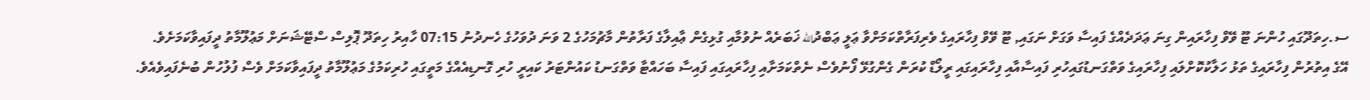ސ.ހިތަދޫގައި ހުންނަ ޓޫ ވޭވް ފިހާރައިން ގިނަ ޢަދަދެއްގެ ފައިސާ ވަގަށް ނަގައި, ޓޫ ވޭވް ފިހާރައިގެ ވެރިފަރާތްކަމަށްވާ ޢަލީ ޢަބްދުالله ޚަބަރެއް ނުވުމާއި ގުޅިގެން ޢާއިލާގެ ފަރާތުން މާޗުމަހުގެ 2 ވަނަ ދުވަހުގެ ހެނދުނު 07:15 ހާއިރު ހިތަދޫ ޕޮލިސް ސްޓޭޝަނަށް މަޢުލޫމާތު ދީފައިވާކަމަށެވެ.
އޭގެ އިތުރުން ފިހާރައިގެ ތަޅު ހަލާކުކޮށްލައި ފިހާރައިގެ ވަތްގަނޑުގައިހުރި ފައިސާއާއި ފިހާރައިގައި ރީލޯޑް ކުރަން ގެންގުޅޭ ފޯނުވެސް ނެތްކަމަށާއި ފިހާރައިގައި ފައިސާ ބަހައްޓާ ވަތްގަނޑު ކައުންޓަރު ކައިރީ ހުރި ގޮނޑިއެއްގެ މަތީގައި ހުރިކަމުގެ މަޢުލޫމާތު ދީފައިވާކަމަށް ވެސް ފުލުހުން ބުނެފައިވެއެވެ.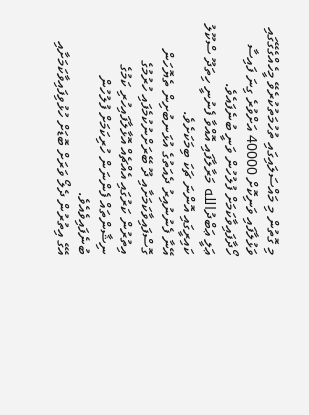މި ގޮތުން މި މައްސަލައިގައި ތުހުމަތުކުރެވޭ މީހެއްގެގޭގައި ވަޅުލާފައި ވަނިކޮށް 40000 އަށްވުރެ ގިނަ ފައިސާ ހޯދާފައިވާކަމަށް ފުލުހުން ވަނީ ބުނެފައެވެ.
ޢަލީ ޢަބްދުالله މަރާލާފައި އޮއްވާ ފެނުނީ ހިތަދޫ ސްކޫލު ކައިރީގައި އޮންނަ ޗަކަ ބިމަކަށެވެ.
އޭނާ ފެނުނުއިރު ދެއަތުގެ އުޅަނބުށިން ތެޔޮހަން ގޮސްފައިވާކަމަށާއި ދޫ ބޭރަށްނުކުމެފައި ހުރުމުގެ އިތުރުން ކަރުގައި އެއްޗެއް އޮޅާލާފައިހުރި ކަމުގެ ނިޝާންތައް ފެންނަން ހުރިކަމަށް ފުލުހުން ބުނެފައިވެއެވެ.
އޭގެ އިތުރުން ދެލޯ ވަރަށް ބޮޑަށް ހުޅުވިފައިވާކަމަށާއި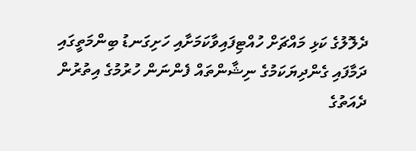ދެލޮލުގެ ކަޅި މައްޗަށް ހުއްޓިފައިވާކަމަށާއި ހަށިގަނޑު ބިންމަތީގައި ދަމާފައި ގެންދިޔަކަމުގެ ނިޝާންތައް ފެންނަން ހުރުމުގެ އިތުރުން ދެއަތުގެ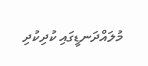މުލައްދަނޑީގައި ކުދިކުދި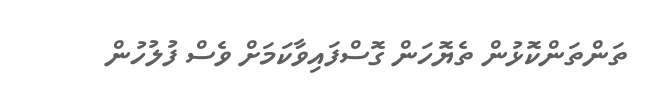ތަންތަންކޮޅުން ތެޔޮހަން ގޮސްފައިވާކަމަށް ވެސް ފުލުހުން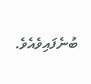ބުނެފައިވެއެވެ.